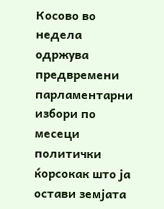Косово во недела одржува предвремени парламентарни избори по месеци политички ќорсокак што ја остави земјата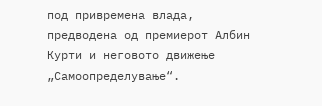под привремена влада, предводена од премиерот Албин Курти и неговото движење „Самоопределување“.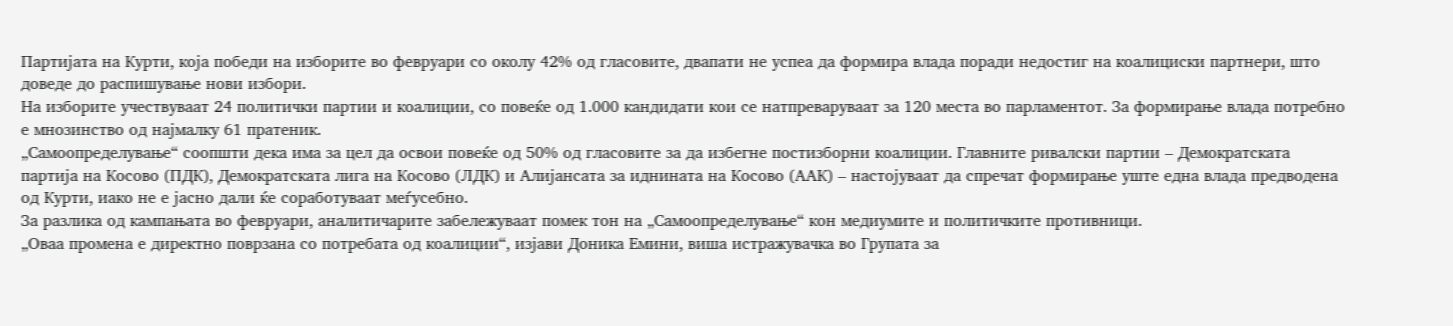Партијата на Курти, која победи на изборите во февруари со околу 42% од гласовите, двапати не успеа да формира влада поради недостиг на коалициски партнери, што доведе до распишување нови избори.
На изборите учествуваат 24 политички партии и коалиции, со повеќе од 1.000 кандидати кои се натпреваруваат за 120 места во парламентот. За формирање влада потребно е мнозинство од најмалку 61 пратеник.
„Самоопределување“ соопшти дека има за цел да освои повеќе од 50% од гласовите за да избегне постизборни коалиции. Главните ривалски партии – Демократската партија на Косово (ПДК), Демократската лига на Косово (ЛДК) и Алијансата за иднината на Косово (ААК) – настојуваат да спречат формирање уште една влада предводена од Курти, иако не е јасно дали ќе соработуваат меѓусебно.
За разлика од кампањата во февруари, аналитичарите забележуваат помек тон на „Самоопределување“ кон медиумите и политичките противници.
„Оваа промена е директно поврзана со потребата од коалиции“, изјави Доника Емини, виша истражувачка во Групата за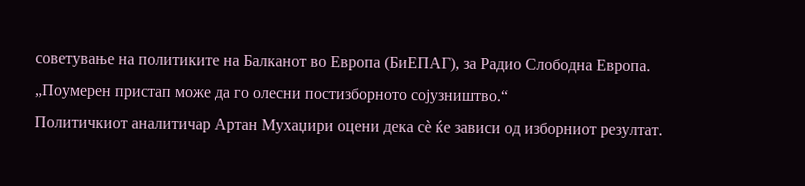советување на политиките на Балканот во Европа (БиЕПАГ), за Радио Слободна Европа. „Поумерен пристап може да го олесни постизборното сојузништво.“
Политичкиот аналитичар Артан Мухаџири оцени дека сè ќе зависи од изборниот резултат.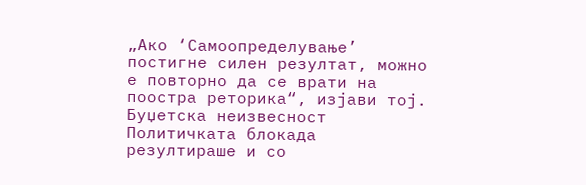„Ако ‘Самоопределување’ постигне силен резултат, можно е повторно да се врати на поостра реторика“, изјави тој.
Буџетска неизвесност
Политичката блокада резултираше и со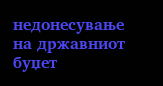недонесување на државниот буџет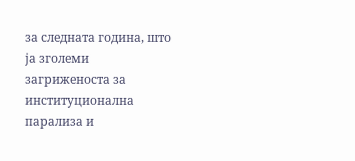за следната година, што ја зголеми загриженоста за институционална парализа и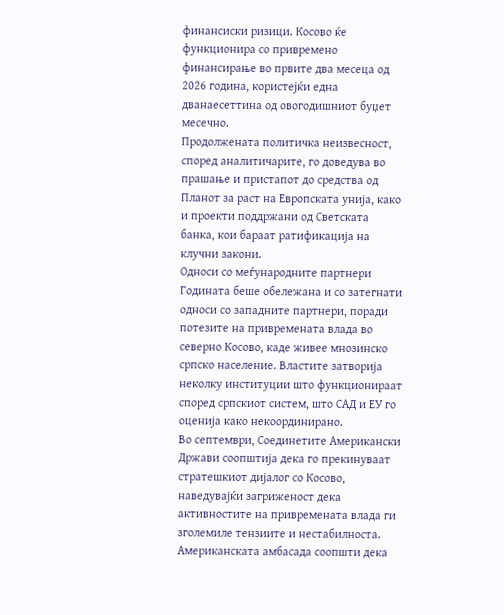финансиски ризици. Косово ќе функционира со привремено финансирање во првите два месеца од 2026 година, користејќи една дванаесеттина од овогодишниот буџет месечно.
Продолжената политичка неизвесност, според аналитичарите, го доведува во прашање и пристапот до средства од Планот за раст на Европската унија, како и проекти поддржани од Светската банка, кои бараат ратификација на клучни закони.
Односи со меѓународните партнери
Годината беше обележана и со затегнати односи со западните партнери, поради потезите на привремената влада во северно Косово, каде живее мнозинско српско население. Властите затворија неколку институции што функционираат според српскиот систем, што САД и ЕУ го оценија како некоординирано.
Во септември, Соединетите Американски Држави соопштија дека го прекинуваат стратешкиот дијалог со Косово, наведувајќи загриженост дека активностите на привремената влада ги зголемиле тензиите и нестабилноста.
Американската амбасада соопшти дека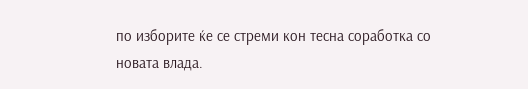по изборите ќе се стреми кон тесна соработка со новата влада.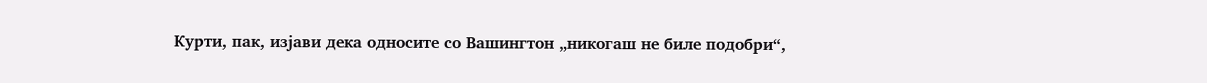Курти, пак, изјави дека односите со Вашингтон „никогаш не биле подобри“,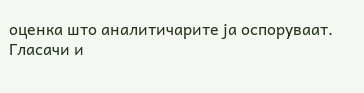оценка што аналитичарите ја оспоруваат.
Гласачи и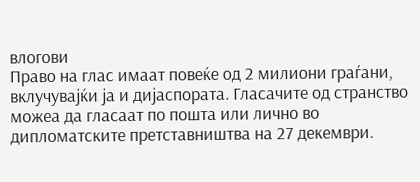влогови
Право на глас имаат повеќе од 2 милиони граѓани, вклучувајќи ја и дијаспората. Гласачите од странство можеа да гласаат по пошта или лично во дипломатските претставништва на 27 декември.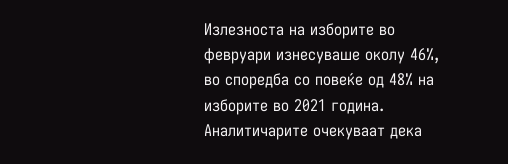Излезноста на изборите во февруари изнесуваше околу 46%, во споредба со повеќе од 48% на изборите во 2021 година. Аналитичарите очекуваат дека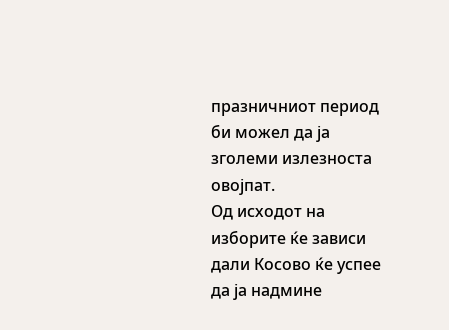празничниот период би можел да ја зголеми излезноста овојпат.
Од исходот на изборите ќе зависи дали Косово ќе успее да ја надмине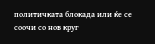политичката блокада или ќе се соочи со нов круг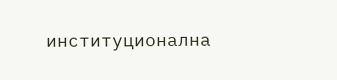институционална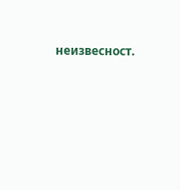неизвесност.